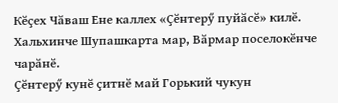Кӗҫех Чӑваш Ене каллех «Ҫӗнтерӳ пуйӑсӗ» килӗ. Хальхинче Шупашкарта мар, Вӑрмар поселокӗнче чарӑнӗ.
Ҫӗнтерӳ кунӗ ҫитнӗ май Горький чукун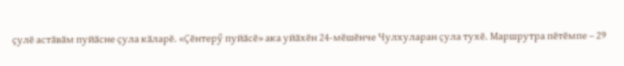ҫулӗ астӑвӑм пуйӑсне ҫула кӑларӗ. «Ҫӗнтерӳ пуйӑсӗ» ака уйӑхӗн 24-мӗшӗнче Чулхуларан ҫула тухӗ. Маршрутра пӗтӗмпе – 29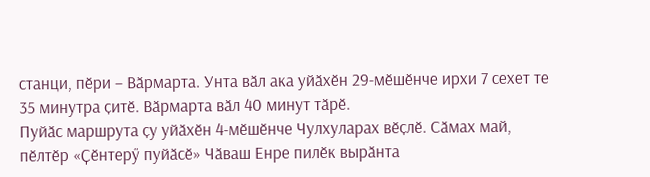станци, пӗри – Вӑрмарта. Унта вӑл ака уйӑхӗн 29-мӗшӗнче ирхи 7 сехет те 35 минутра ҫитӗ. Вӑрмарта вӑл 40 минут тӑрӗ.
Пуйӑс маршрута ҫу уйӑхӗн 4-мӗшӗнче Чулхуларах вӗҫлӗ. Сӑмах май, пӗлтӗр «Ҫӗнтерӳ пуйӑсӗ» Чӑваш Енре пилӗк вырӑнта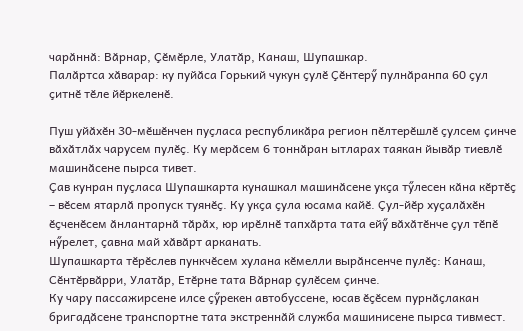чарӑннӑ: Вӑрнар, Ҫӗмӗрле, Улатӑр, Канаш, Шупашкар.
Палӑртса хӑварар: ку пуйӑса Горький чукун ҫулӗ Ҫӗнтерӳ пулнӑранпа 60 ҫул ҫитнӗ тӗле йӗркеленӗ.

Пуш уйӑхӗн 30-мӗшӗнчен пуҫласа республикӑра регион пӗлтерӗшлӗ ҫулсем ҫинче вӑхӑтлӑх чарусем пулӗҫ. Ку мерӑсем 6 тоннӑран ытларах таякан йывӑр тиевлӗ машинӑсене пырса тивет.
Ҫав кунран пуҫласа Шупашкарта кунашкал машинӑсене укҫа тӳлесен кӑна кӗртӗҫ – вӗсем ятарлӑ пропуск туянӗҫ. Ку укҫа ҫула юсама кайӗ. Ҫул-йӗр хуҫалӑхӗн ӗҫченӗсем ӑнлантарнӑ тӑрӑх, юр ирӗлнӗ тапхӑрта тата ейӳ вӑхӑтӗнче ҫул тӗпӗ нӳрелет, ҫавна май хӑвӑрт арканать.
Шупашкарта тӗрӗслев пункчӗсем хулана кӗмелли вырӑнсенче пулӗҫ: Канаш, Сӗнтӗрвӑрри, Улатӑр, Етӗрне тата Вӑрнар ҫулӗсем ҫинче.
Ку чару пассажирсене илсе ҫӳрекен автобуссене, юсав ӗҫӗсем пурнӑҫлакан бригадӑсене транспортне тата экстреннӑй служба машинисене пырса тивмест.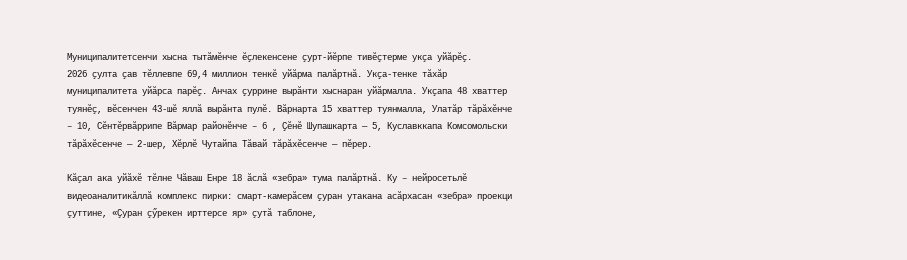Муниципалитетсенчи хысна тытӑмӗнче ӗҫлекенсене ҫурт-йӗрпе тивӗҫтерме укҫа уйӑрӗҫ.
2026 ҫулта ҫав тӗллевпе 69,4 миллион тенкӗ уйӑрма палӑртнӑ. Укҫа-тенке тӑхӑр муниципалитета уйӑрса парӗҫ. Анчах ҫуррине вырӑнти хыснаран уйӑрмалла. Укҫапа 48 хваттер туянӗҫ, вӗсенчен 43-шӗ яллӑ вырӑнта пулӗ. Вӑрнарта 15 хваттер туянмалла, Улатӑр тӑрӑхӗнче – 10, Сӗнтӗрвӑррипе Вӑрмар районӗнче – 6 , Ҫӗнӗ Шупашкарта — 5, Куславккапа Комсомольски тӑрӑхӗсенче — 2-шер, Хӗрлӗ Чутайпа Тӑвай тӑрӑхӗсенче — пӗрер.

Кӑҫал ака уйӑхӗ тӗлне Чӑваш Енре 18 ӑслӑ «зебра» тума палӑртнӑ. Ку – нейросетьлӗ видеоаналитикӑллӑ комплекс пирки: смарт-камерӑсем ҫуран утакана асӑрхасан «зебра» проекци ҫуттине, «Ҫуран ҫӳрекен ирттерсе яр» ҫутӑ таблоне,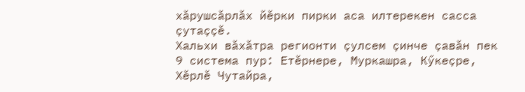хӑрушсӑрлӑх йӗрки пирки аса илтерекен сасса ҫутаҫҫӗ.
Хальхи вӑхӑтра регионти ҫулсем ҫинче ҫавӑн пек 9 система пур: Етӗрнере, Муркашра, Кӳкеҫре, Хӗрлӗ Чутайра,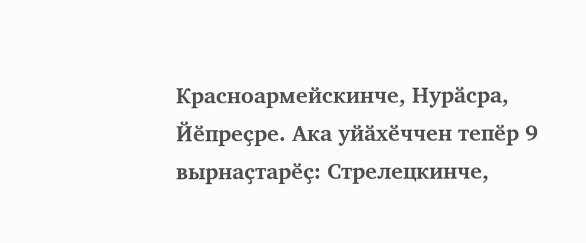Красноармейскинче, Нурӑсра, Йӗпреҫре. Ака уйӑхӗччен тепӗр 9 вырнаҫтарӗҫ: Стрелецкинче,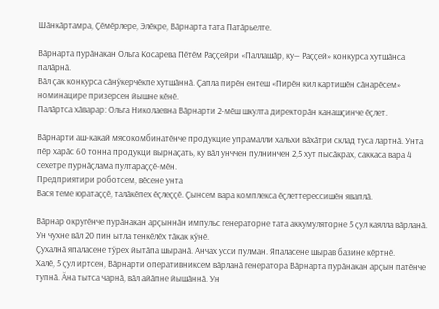Шӑнкӑртамра, Ҫӗмӗрлере, Элӗкре, Вӑрнарта тата Патӑрьелте.

Вӑрнарта пурӑнакан Ольга Косарева Пӗтӗм Раҫҫейри «Паллашӑр, ку— Раҫҫей» конкурса хутшӑнса палӑрнӑ.
Вӑл ҫак конкурса сӑнӳкерчӗкпе хутшӑннӑ. Ҫапла пирӗн ентеш «Пирӗн кил картишӗн сӑнарӗсем» номинацире призерсен йышне кӗнӗ.
Палӑртса хӑварар: Ольга Николаевна Вӑрнарти 2-мӗш шкулта директорӑн канашҫинче ӗҫлет.

Вӑрнарти аш-какай мясокомбинатӗнче продукцие упрамалли хальхи вӑхӑтри склад туса лартнӑ. Унта пӗр харӑс 60 тонна продукци вырнаҫать, ку вӑл унччен пулнинчен 2,5 хут пысӑкрах, саккаса вара 4 сехетре пурнӑҫлама пултараҫҫӗ-мӗн.
Предприятири роботсем, вӗсене унта
Вася теме юратаҫҫӗ, талӑкӗпех ӗҫлеҫҫӗ. Ҫынсем вара комплекса ӗҫлеттерессишӗн яваплӑ.

Вӑрнар округӗнче пурӑнакан арҫыннӑн импульс генераторне тата аккумуляторне 5 ҫул каялла вӑрланӑ. Ун чухне вӑл 20 пин ытла тенкӗлӗх тӑкак кӳнӗ.
Ҫухалнӑ япаласене тӳрех йытӑпа шыранӑ. Анчах усси пулман. Япаласене шырав базине кӗртнӗ.
Халӗ, 5 ҫул иртсен, Вӑрнарти оперативниксем вӑрланӑ генератора Вӑрнарта пурӑнакан арҫын патӗнче тупнӑ. Ӑна тытса чарнӑ, вӑл айӑпне йышӑннӑ. Ун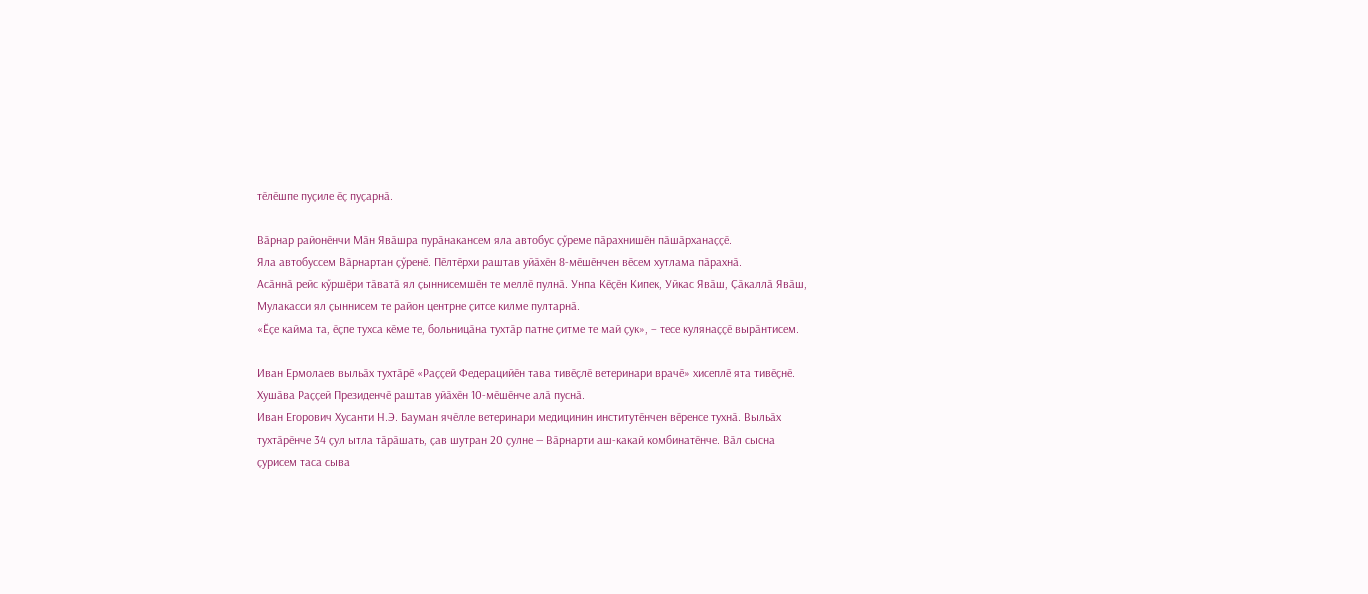тӗлӗшпе пуҫиле ӗҫ пуҫарнӑ.

Вӑрнар районӗнчи Мӑн Явӑшра пурӑнакансем яла автобус ҫӳреме пӑрахнишӗн пӑшӑрханаҫҫӗ.
Яла автобуссем Вӑрнартан ҫӳренӗ. Пӗлтӗрхи раштав уйӑхӗн 8-мӗшӗнчен вӗсем хутлама пӑрахнӑ.
Асӑннӑ рейс кӳршӗри тӑватӑ ял ҫыннисемшӗн те меллӗ пулнӑ. Унпа Кӗҫӗн Кипек, Уйкас Явӑш, Ҫӑкаллӑ Явӑш, Мулакасси ял ҫыннисем те район центрне ҫитсе килме пултарнӑ.
«Ӗҫе кайма та, ӗҫпе тухса кӗме те, больницӑна тухтӑр патне ҫитме те май ҫук», – тесе кулянаҫҫӗ вырӑнтисем.

Иван Ермолаев выльӑх тухтӑрӗ «Раҫҫей Федерацийӗн тава тивӗҫлӗ ветеринари врачӗ» хисеплӗ ята тивӗҫнӗ. Хушӑва Раҫҫей Президенчӗ раштав уйӑхӗн 10-мӗшӗнче алӑ пуснӑ.
Иван Егорович Хусанти Н.Э. Бауман ячӗлле ветеринари медицинин институтӗнчен вӗренсе тухнӑ. Выльӑх тухтӑрӗнче 34 ҫул ытла тӑрӑшать, ҫав шутран 20 ҫулне — Вӑрнарти аш-какай комбинатӗнче. Вӑл сысна ҫурисем таса сыва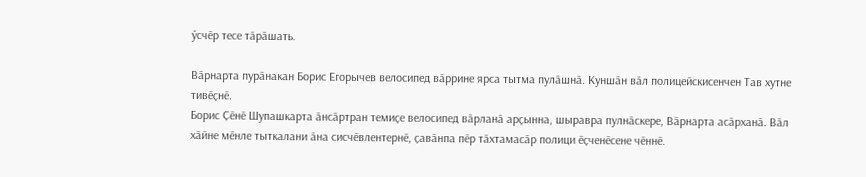ӳсчӗр тесе тӑрӑшать.

Вӑрнарта пурӑнакан Борис Егорычев велосипед вӑррине ярса тытма пулӑшнӑ. Куншӑн вӑл полицейскисенчен Тав хутне тивӗҫнӗ.
Борис Ҫӗнӗ Шупашкарта ӑнсӑртран темиҫе велосипед вӑрланӑ арҫынна, шыравра пулнӑскере, Вӑрнарта асӑрханӑ. Вӑл хӑйне мӗнле тыткалани ӑна сисчӗвлентернӗ, ҫавӑнпа пӗр тӑхтамасӑр полици ӗҫченӗсене чӗннӗ.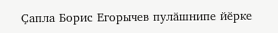Ҫапла Борис Егорычев пулӑшнипе йӗрке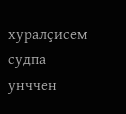хуралҫисем судпа унччен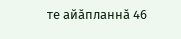те айӑпланнӑ 46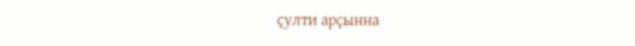ҫулти арҫынна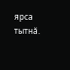ярса тытнӑ.